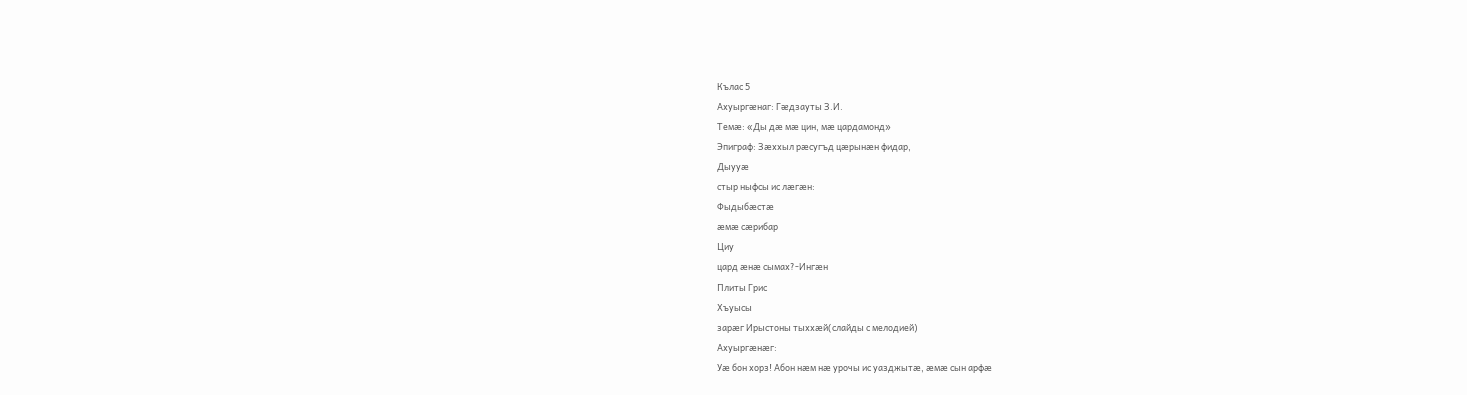Кълас 5
Ахуыргᴂнаг: Гᴂдзауты З.И.
Темæ: «Ды дæ мæ цин, мæ цардамонд»
Эпиграф: Зæххыл рæсугъд цæрынæн фидар,
Дыууæ
стыр ныфсы ис лæгæн:
Фыдыбæстæ
æмæ сæрибар
Циу
цард æнæ сымах?-Ингæн
Плиты Грис
Хъуысы
зарæг Ирыстоны тыххæй(слайды с мелодией)
Ахуыргæнæг:
Уæ бон хорз! Абон нæм нæ урочы ис уазджытæ, æмæ сын арфæ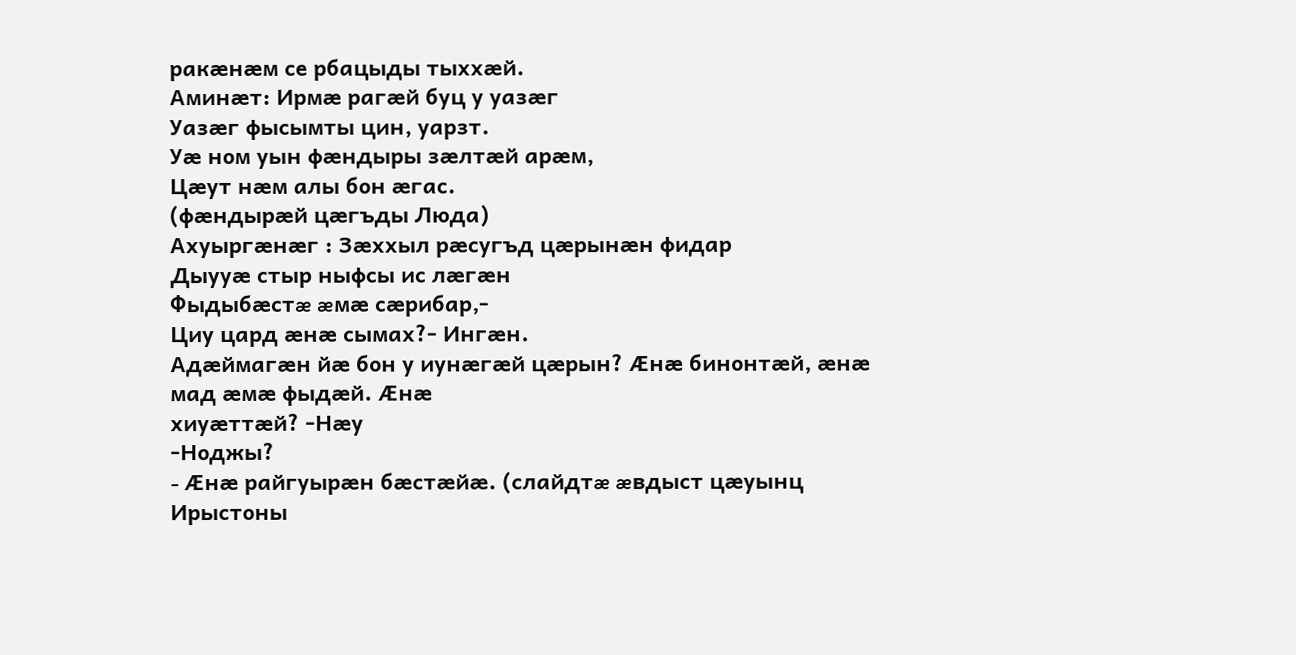ракæнæм се рбацыды тыххæй.
Аминæт: Ирмæ рагæй буц у уазæг
Уазæг фысымты цин, уарзт.
Уæ ном уын фæндыры зæлтæй арæм,
Цæут нæм алы бон æгас.
(фæндырæй цæгъды Люда)
Ахуыргæнæг : Зæххыл рæсугъд цæрынæн фидар
Дыууæ стыр ныфсы ис лæгæн
Фыдыбæстæ æмæ сæрибар,-
Циу цард æнæ сымах?- Ингæн.
Адæймагæн йæ бон у иунæгæй цæрын? Æнæ бинонтæй, æнæ мад æмæ фыдæй. Æнæ
хиуæттæй? -Нæу
-Ноджы?
- Æнæ райгуырæн бæстæйæ. (слайдтæ æвдыст цæуынц Ирыстоны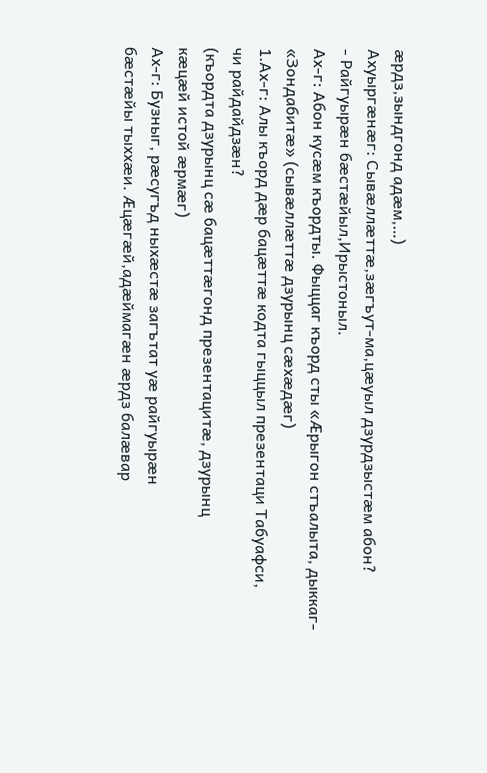æрдз,зындгонд адæм,…)
Ахуыргæнæг: Сывæллæттæ,зæгъут-ма,цæуыл дзурдзыстæм абон?
- Райгуырæн бæстæйыл,Ирыстоныл.
Ах-г: Абон кусæм къордты. Фыццаг къорд сты «Æрыгон стъалыта, дыккаг-
«Зондабитæ» (сывæллæттæ дзурынц сæхæдæг)
1.Ах-г: Алы къорд дæр бацæттæ кодта гыццыл презентаци Табуафси,
чи райдайдзæн?
(къордта дзурынц сæ бацæттæгонд презентацитæ, дзурынц
кæцæй истой æрмæг)
Ах-г: Бузныг, рæсугъд ныхæстæ загътат уæ райгуырæн
бæстæйы тыххæи. Æцæгæй,адæймагæн æрдз балæвар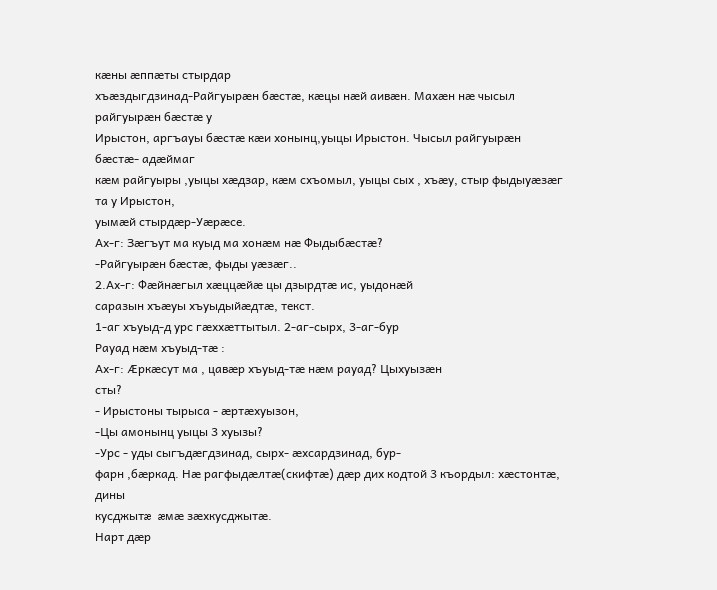кæны æппæты стырдар
хъæздыгдзинад-Райгуырæн бæстæ, кæцы нæй аивæн. Махæн нæ чысыл райгуырæн бæстæ у
Ирыстон, аргъауы бæстæ кæи хонынц,уыцы Ирыстон. Чысыл райгуырæн бæстæ- адæймаг
кæм райгуыры ,уыцы хæдзар, кæм схъомыл, уыцы сых , хъæу, стыр фыдыуæзæг та у Ирыстон,
уымæй стырдæр-Уæрæсе.
Ах-г: Зæгъут ма куыд ма хонæм нæ Фыдыбæстæ?
-Райгуырæн бæстæ, фыды уæзæг..
2.Ах-г: Фæйнæгыл хæццæйæ цы дзырдтæ ис, уыдонæй
саразын хъæуы хъуыдыйæдтæ, текст.
1-аг хъуыд-д урс гæххæттытыл. 2-аг-сырх, 3-аг-бур
Рауад нæм хъуыд-тæ :
Ах-г: Æркæсут ма , цавæр хъуыд-тæ нæм рауад? Цыхуызæн
сты?
- Ирыстоны тырыса - æртæхуызон,
-Цы амонынц уыцы 3 хуызы?
-Урс - уды сыгъдæгдзинад, сырх- æхсардзинад, бур-
фарн ,бæркад. Нæ рагфыдæлтæ(скифтæ) дæр дих кодтой 3 къордыл: хæстонтæ, дины
кусджытæ æмæ зæхкусджытæ.
Нарт дæр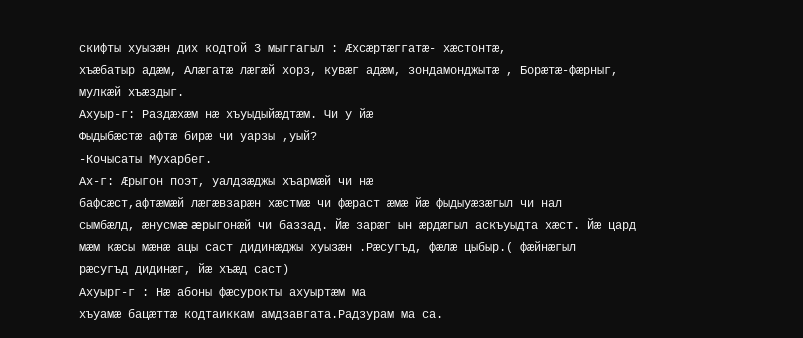скифты хуызæн дих кодтой 3 мыггагыл : Æхсæртæггатæ- хæстонтæ,
хъæбатыр адæм, Алæгатæ лæгæй хорз, кувæг адæм, зондамонджытæ , Борæтæ-фæрныг,
мулкæй хъæздыг.
Ахуыр-г: Раздæхæм нæ хъуыдыйæдтæм. Чи у йæ
Фыдыбæстæ афтæ бирæ чи уарзы ,уый?
-Кочысаты Мухарбег.
Ах-г: Æрыгон поэт, уалдзæджы хъармæй чи нæ
бафсæст,афтæмæй лæгæвзарæн хæстмæ чи фæраст æмæ йæ фыдыуæзæгыл чи нал
сымбæлд, æнусмæ æрыгонæй чи баззад. Йæ зарæг ын æрдæгыл аскъуыдта хæст. Йæ цард
мæм кæсы мæнæ ацы саст дидинæджы хуызæн .Рæсугъд, фæлæ цыбыр.( фæйнæгыл
рæсугъд дидинæг, йæ хъæд саст)
Ахуырг-г : Нæ абоны фæсурокты ахуыртæм ма
хъуамæ бацæттæ кодтаиккам амдзавгата.Радзурам ма са.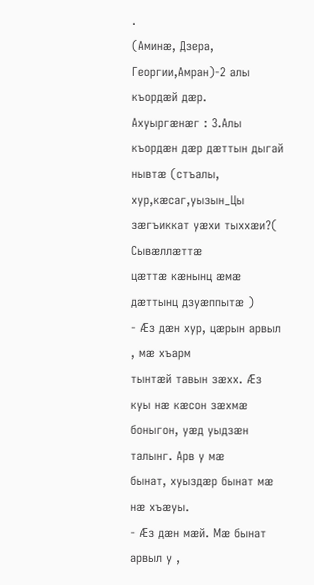.
(Аминæ, Дзера, Георгии,Амран)-2 алы къордæй дæр.
Ахуыргæнæг : 3.Алы къордæн дæр дæттын дыгай
нывтæ (стъалы, хур,кæсаг,уызын_Цы зæгъиккат уæхи тыххæи?( Сывæллæттæ
цæттæ кæнынц æмæ дæттынц дзуæппытæ )
- Æз дæн хур, цæрын арвыл , мæ хъарм
тынтæй тавын зæхх. Æз куы нæ кæсон зæхмæ боныгон, уæд уыдзæн талынг. Арв у мæ
бынат, хуыздæр бынат мæ нæ хъæуы.
- Æз дæн мæй. Мæ бынат арвыл у ,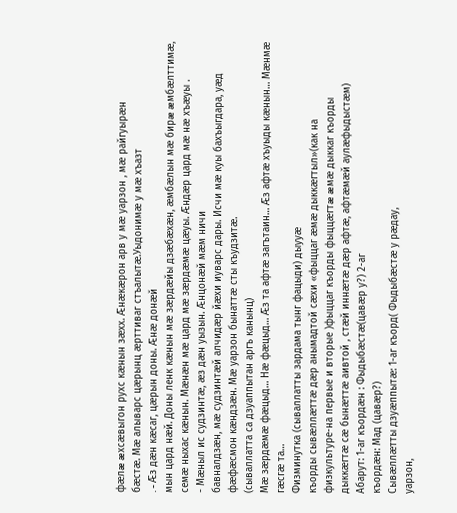фæлæ æхсæвыгон рухс кæнын зæхх. Æнæкæрон арв у мæ уарзон , мæ райгуырæн
бæстæ. Мæ алыварс цæрынц æрттиваг стъалытæ.Уыдонимæ у мæ хъазт
. - Æз дæн кæсаг, цæрын доны. Æнæ донæй
мын цард нæй. Доны ленк кæнын мæ зæрдæйы дзæбæхæн, æмбæлын мæ бирæ æмбæлттимæ,
семæ ныхас кæнын. Мæнæн мæ цард мæ зæрдæмæ цæуы. Æндæр цард мæ нæ хъæуы .
- Мæныл ис судзинтæ, æз дæн уызын. Æнцонæй мæм ничи
бавналдзæн, мæ судзинтæй алчидæр йæхи иуварс дары. Исчи мæ куы бахъыгдара, уæд
фæфæсмон кæндзæн. Мæ уарзон бынаттæ сты къудзитæ.
(сываллатта са дзуаппытан аргъ канынц)
Мæ зæрдæмæ фæцыд… Нæ фæцыд… Æз та афтæ загътаин… Æз афтæ хъуыды кæнын… Мæнмæ
гæсгæ та…
Физминутка (сываллатты зардама тынг фацыди) дыууæ
къорды сывæллæттæ дæр анымадтой сæхи «фыццаг æмæ дыккæгтыл»(как на
физкультуре-на первые и вторые )фыццаг къорды фыццæгтæ æмæ дыккаг къорды
дыккæгтæ сæ бынæттæ аивтой , стæй иннæтæ дæр афтæ, афтæмæй аулæфыдыстæм)
Абарут: 1-аг къордæн : Фыдыбæстæ(цавæр у?) 2-аг
къордæн: Мад (цавæр?)
Сывæллæтты дзуæппытæ: 1-аг къорд( Фыдыбæстæ у рæдау,
уарзон,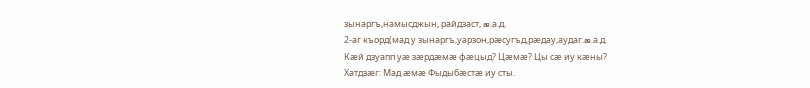зынаргъ,намысджын, райдзаст, æ.а.д.
2-аг къорд(мад у зынаргъ,уарзон,рæсугъд,рæдау,аудаг.æ.а.д.
Кæй дзуапп уæ зæрдæмæ фæцыд? Цæмæ? Цы сæ иу кæны?
Хатдзæг: Мад æмæ Фыдыбæстæ иу сты.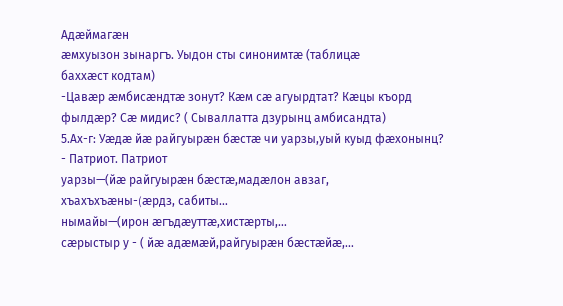Адæймагæн
æмхуызон зынаргъ. Уыдон сты синонимтæ (таблицæ
баххæст кодтам)
-Цавæр æмбисæндтæ зонут? Кæм сæ агуырдтат? Кæцы къорд
фылдæр? Сæ мидис? ( Сываллатта дзурынц амбисандта)
5.Ах-г: Уæдæ йæ райгуырæн бæстæ чи уарзы,уый куыд фæхонынц?
- Патриот. Патриот
уарзы—(йæ райгуырæн бæстæ,мадæлон авзаг,
хъахъхъæны-(æрдз, сабиты…
нымайы—(ирон æгъдæуттæ,хистæрты,…
сæрыстыр у - ( йæ адæмæй,райгуырæн бæстæйæ,…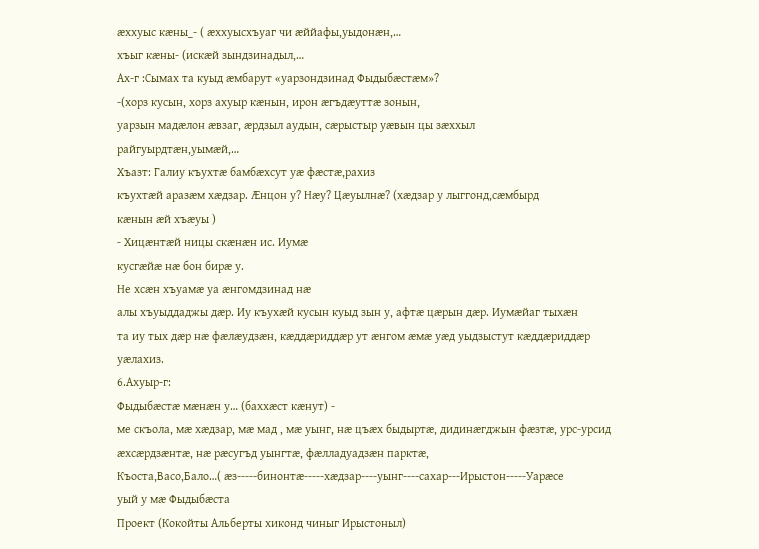æххуыс кæны_- ( æххуысхъуаг чи æййафы,уыдонæн,…
хъыг кæны- (искæй зындзинадыл,…
Ах-г :Сымах та куыд æмбарут «уарзондзинад Фыдыбæстæм»?
-(хорз кусын, хорз ахуыр кæнын, ирон æгъдæуттæ зонын,
уарзын мадæлон æвзаг, æрдзыл аудын, сæрыстыр уæвын цы зæххыл
райгуырдтæн,уымæй,…
Хъазт: Галиу къухтæ бамбæхсут уæ фæстæ,рахиз
къухтæй аразæм хæдзар. Æнцон у? Нæу? Цæуылнæ? (хæдзар у лыггонд,сæмбырд
кæнын æй хъæуы )
- Хицæнтæй ницы скæнæн ис. Иумæ
кусгæйæ нæ бон бирæ у.
Не хсæн хъуамæ уа æнгомдзинад нæ
алы хъуыддаджы дæр. Иу къухæй кусын куыд зын у, афтæ цæрын дæр. Иумæйаг тыхæн
та иу тых дæр нæ фæлæудзæн, кæддæриддæр ут æнгом æмæ уæд уыдзыстут кæддæриддæр уæлахиз.
6.Ахуыр-г:
Фыдыбæстæ мæнæн у… (баххæст кæнут) -
ме скъола, мæ хæдзар, мæ мад , мæ уынг, нæ цъæх быдыртæ, дидинæгджын фæзтæ, урс-урсид
æхсæрдзæнтæ, нæ рæсугъд уынгтæ, фæлладуадзæн парктæ,
Къоста,Васо,Бало…( æз-----бинонтæ-----хæдзар----уынг----сахар---Ирыстон-----Уарæсе
уый у мæ Фыдыбæста
Проект (Кокойты Альберты хиконд чиныг Ирыстоныл)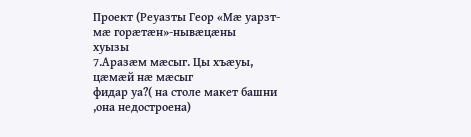Проект (Реуазты Геор «Мæ уарзт- мæ горæтæн»-нывæцæны
хуызы
7.Аразæм мæсыг. Цы хъæуы, цæмæй нæ мæсыг
фидар уа?( на столе макет башни ,она недостроена)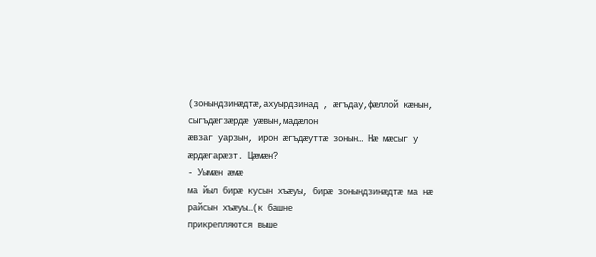(зонындзинæдтæ,ахуырдзинад , æгъдау,фæллой кæнын, сыгъдæгзæрдæ уæвын,мадæлон
æвзаг уарзын, ирон æгъдæуттæ зонын… Нæ мæсыг у æрдæгарæзт. Цæмæн?
- Уымæн æмæ
ма йыл бирæ кусын хъæуы, бирæ зонындзинæдтæ ма нæ райсын хъæуы…(к башне
прикрепляются выше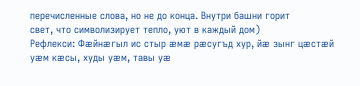перечисленные слова, но не до конца. Внутри башни горит
свет, что символизирует тепло, уют в каждый дом)
Рефлекси: Фæйнæгыл ис стыр æмæ рæсугъд хур, йæ зынг цæстæй
уæм кæсы, худы уæм, тавы уæ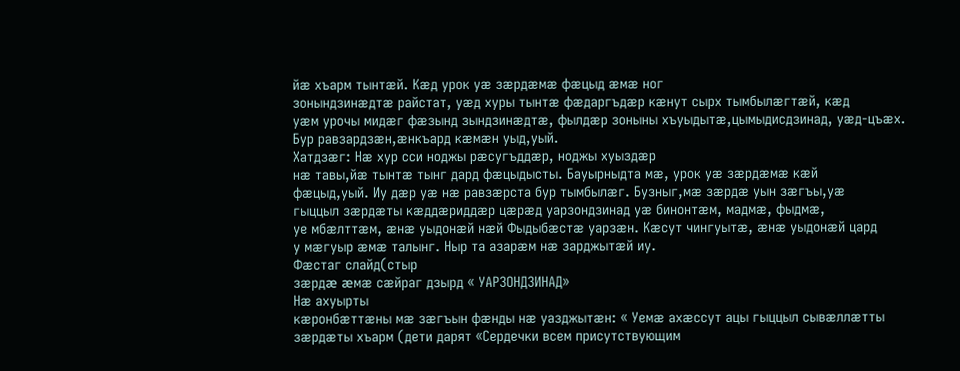йæ хъарм тынтæй. Кæд урок уæ зæрдæмæ фæцыд æмæ ног
зонындзинæдтæ райстат, уæд хуры тынтæ фæдаргъдæр кæнут сырх тымбылæгтæй, кæд
уæм урочы мидæг фæзынд зындзинæдтæ, фылдæр зоныны хъуыдытæ,цымыдисдзинад, уæд-цъæх.
Бур равзардзæн,æнкъард кæмæн уыд,уый.
Хатдзæг: Нæ хур сси ноджы рæсугъддæр, ноджы хуыздæр
нæ тавы,йæ тынтæ тынг дард фæцыдысты. Бауырныдта мæ, урок уæ зæрдæмæ кæй
фæцыд,уый. Иу дæр уæ нæ равзæрста бур тымбылæг. Бузныг,мæ зæрдæ уын зæгъы,уæ
гыццыл зæрдæты кæддæриддæр цæрæд уарзондзинад уæ бинонтæм, мадмæ, фыдмæ,
уе мбæлттæм, æнæ уыдонæй нæй Фыдыбæстæ уарзæн. Кæсут чингуытæ, æнæ уыдонæй цард
у мæгуыр æмæ талынг. Ныр та азарæм нæ зарджытæй иу.
Фæстаг слайд(стыр
зæрдæ æмæ сæйраг дзырд « УАРЗОНДЗИНАД»
Нæ ахуырты
кæронбæттæны мæ зæгъын фæнды нæ уазджытæн: « Уемæ ахæссут ацы гыццыл сывæллæтты
зæрдæты хъарм (дети дарят «Сердечки всем присутствующим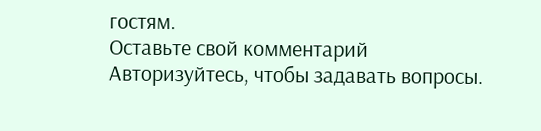гостям.
Оставьте свой комментарий
Авторизуйтесь, чтобы задавать вопросы.